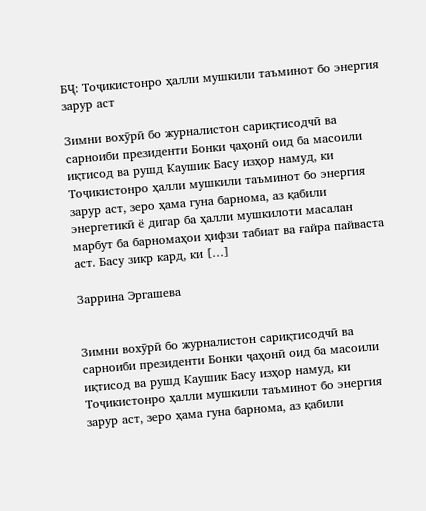БҶ: Тоҷикистонро ҳалли мушкили таъминот бо энергия зарур аст

Зимни вохӯрӣ бо журналистон сариқтисодчӣ ва сарноиби президенти Бонки ҷаҳонӣ оид ба масоили иқтисод ва рушд Каушик Басу изҳор намуд, ки Тоҷикистонро ҳалли мушкили таъминот бо энергия зарур аст, зеро ҳама гуна барнома, аз қабили энергетикӣ ё дигар ба ҳалли мушкилоти масалан марбут ба барномаҳои ҳифзи табиат ва ғайра пайваста аст. Басу зикр кард, ки […]

Заррина Эргашева


Зимни вохӯрӣ бо журналистон сариқтисодчӣ ва сарноиби президенти Бонки ҷаҳонӣ оид ба масоили иқтисод ва рушд Каушик Басу изҳор намуд, ки Тоҷикистонро ҳалли мушкили таъминот бо энергия зарур аст, зеро ҳама гуна барнома, аз қабили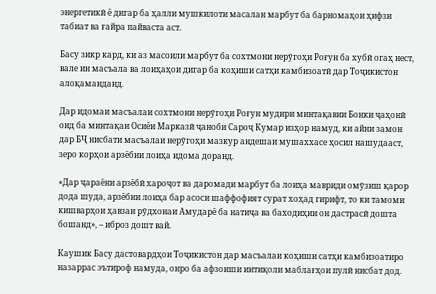энергетикӣ ё дигар ба ҳалли мушкилоти масалан марбут ба барномаҳои ҳифзи табиат ва ғайра пайваста аст.

Басу зикр кард, ки аз масоили марбут ба сохтмони нерӯгоҳи Роғун ба хубӣ огаҳ нест, вале ин масъала ва лоиҳаҳои дигар ба коҳиши сатҳи камбизоатӣ дар Тоҷикистон алоқаманданд.

Дар идомаи масъалаи сохтмони нерӯгоҳи Роғун мудири минтақавии Бонки ҷаҳонӣ оид ба минтақаи Осиёи Марказӣ ҷаноби Сароҷ Кумар изҳор намуд, ки айни замон дар БҶ нисбати масъалаи нерӯгоҳи мазкур андешаи мушаххасе ҳосил нашудааст, зеро корҳои арзёбии лоиҳа идома доранд.

«Дар ҷараёни арзёбӣ хароҷот ва даромади марбут ба лоиҳа мавриди омӯзиш қарор дода шуда, арзёбии лоиҳа бар асоси шаффофият сурат хоҳад гирифт, то ки тамоми кишварҳои ҳавзаи рӯдхонаи Амударё ба натиҷа ва баходиҳии он дастрасӣ дошта бошанд», – иброз дошт вай.

Каушик Басу дастовардҳои Тоҷикистон дар масъалаи коҳиши сатҳи камбизоатиро назаррас эътироф намуда, онро ба афзоиши интиқоли маблағҳои пулӣ нисбат дод.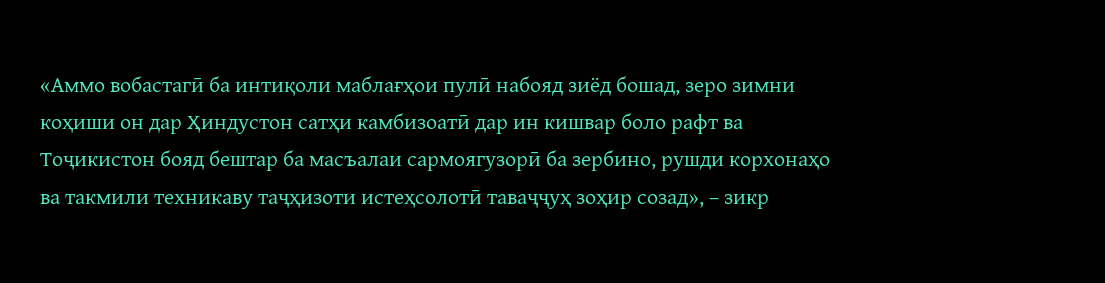«Аммо вобастагӣ ба интиқоли маблағҳои пулӣ набояд зиёд бошад, зеро зимни коҳиши он дар Ҳиндустон сатҳи камбизоатӣ дар ин кишвар боло рафт ва Тоҷикистон бояд бештар ба масъалаи сармоягузорӣ ба зербино, рушди корхонаҳо ва такмили техникаву таҷҳизоти истеҳсолотӣ таваҷҷуҳ зоҳир созад», – зикр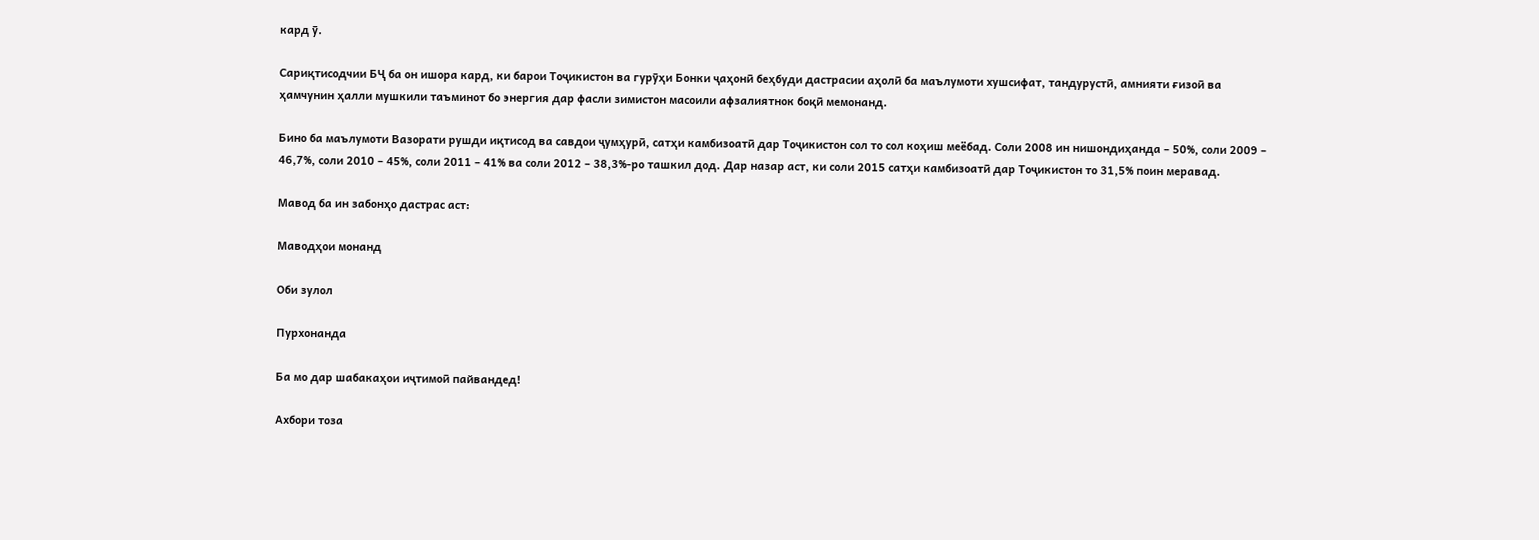кард ӯ.

Сариқтисодчии БҶ ба он ишора кард, ки барои Тоҷикистон ва гурӯҳи Бонки ҷаҳонӣ беҳбуди дастрасии аҳолӣ ба маълумоти хушсифат, тандурустӣ, амнияти ғизоӣ ва ҳамчунин ҳалли мушкили таъминот бо энергия дар фасли зимистон масоили афзалиятнок боқӣ мемонанд.

Бино ба маълумоти Вазорати рушди иқтисод ва савдои ҷумҳурӣ, сатҳи камбизоатӣ дар Тоҷикистон сол то сол коҳиш меёбад. Соли 2008 ин нишондиҳанда – 50%, соли 2009 – 46,7%, соли 2010 – 45%, соли 2011 – 41% ва соли 2012 – 38,3%-ро ташкил дод. Дар назар аст, ки соли 2015 сатҳи камбизоатӣ дар Тоҷикистон то 31,5% поин меравад.

Мавод ба ин забонҳо дастрас аст:

Маводҳои монанд

Оби зулол

Пурхонанда

Ба мо дар шабакаҳои иҷтимоӣ пайвандед!

Ахбори тоза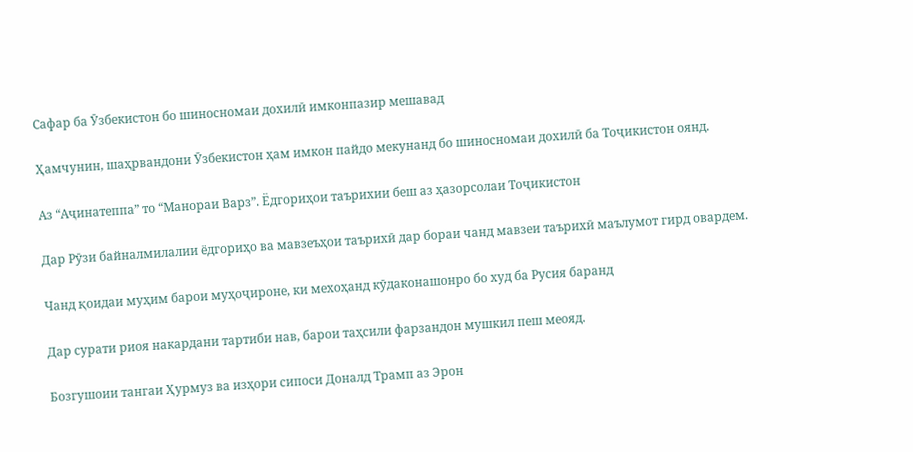Сафар ба Ӯзбекистон бо шиносномаи дохилӣ имконпазир мешавад

Ҳамчунин, шаҳрвандони Ӯзбекистон ҳам имкон пайдо мекунанд бо шиносномаи дохилӣ ба Тоҷикистон оянд.

Аз “Аҷинатеппа” то “Манораи Варз”. Ёдгориҳои таърихии беш аз ҳазорсолаи Тоҷикистон

Дар Рӯзи байналмилалии ёдгориҳо ва мавзеъҳои таърихӣ дар бораи чанд мавзеи таърихӣ маълумот гирд овардем.

Чанд қоидаи муҳим барои муҳоҷироне, ки мехоҳанд кӯдаконашонро бо худ ба Русия баранд

Дар сурати риоя накардани тартиби нав, барои таҳсили фарзандон мушкил пеш меояд.

Бозгушоии тангаи Ҳурмуз ва изҳори сипоси Доналд Трамп аз Эрон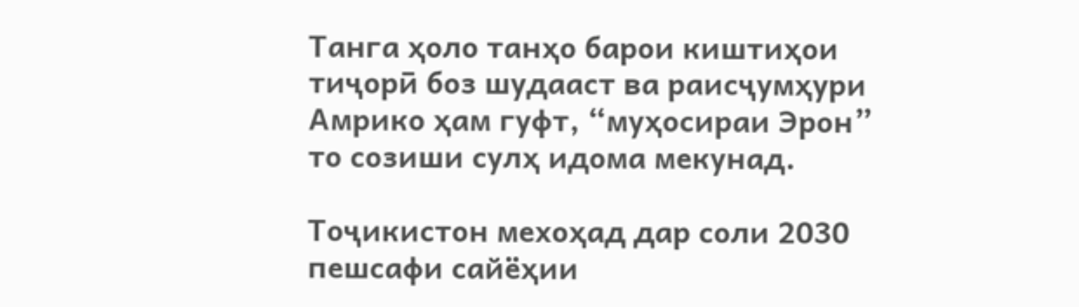Танга ҳоло танҳо барои киштиҳои тиҷорӣ боз шудааст ва раисҷумҳури Амрико ҳам гуфт, “муҳосираи Эрон” то созиши сулҳ идома мекунад.

Тоҷикистон мехоҳад дар соли 2030 пешсафи сайёҳии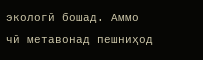экологӣ бошад. Аммо чӣ метавонад пешниҳод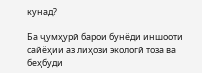кунад?

Ба ҷумҳурӣ барои бунёди иншооти сайёҳии аз лиҳози экологӣ тоза ва беҳбуди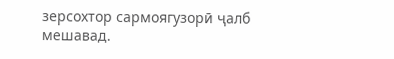зерсохтор сармоягузорӣ ҷалб мешавад.